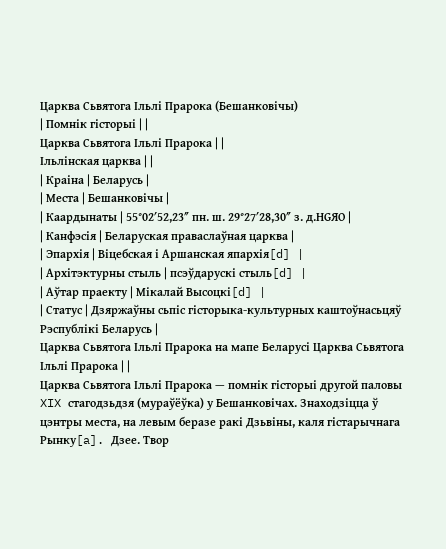Царква Сьвятога Ільлі Прарока (Бешанковічы)
| Помнік гісторыі | |
Царква Сьвятога Ільлі Прарока | |
Ільлінская царква | |
| Краіна | Беларусь |
| Места | Бешанковічы |
| Каардынаты | 55°02′52,23″ пн. ш. 29°27′28,30″ з. д.HGЯO |
| Канфэсія | Беларуская праваслаўная царква |
| Эпархія | Віцебская і Аршанская япархія[d] |
| Архітэктурны стыль | псэўдарускі стыль[d] |
| Аўтар праекту | Мікалай Высоцкі[d] |
| Статус | Дзяржаўны сьпіс гісторыка-культурных каштоўнасьцяў Рэспублікі Беларусь |
Царква Сьвятога Ільлі Прарока на мапе Беларусі Царква Сьвятога Ільлі Прарока | |
Царква Сьвятога Ільлі Прарока — помнік гісторыі другой паловы XIX стагодзьдзя (мураўёўка) у Бешанковічах. Знаходзіцца ў цэнтры места, на левым беразе ракі Дзьвіны, каля гістарычнага Рынку[a]. Дзее. Твор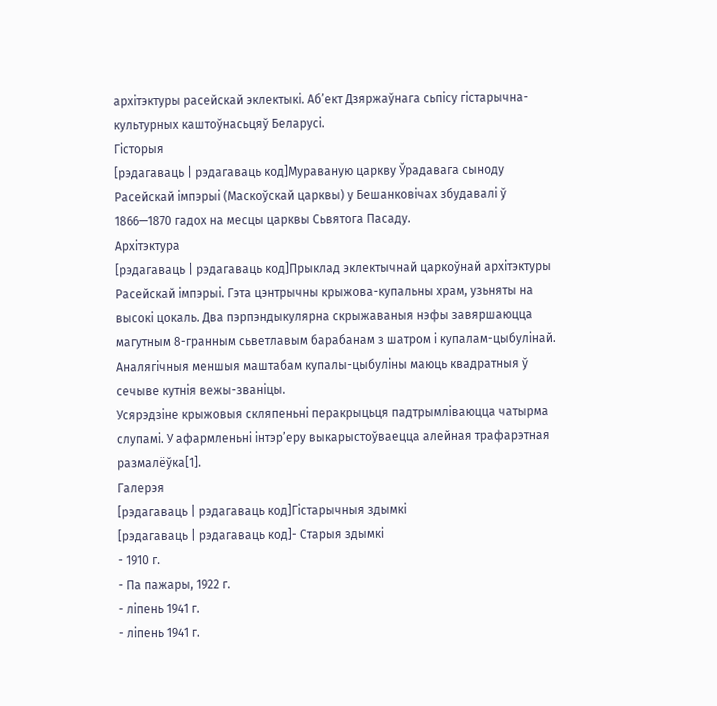архітэктуры расейскай эклектыкі. Аб’ект Дзяржаўнага сьпісу гістарычна-культурных каштоўнасьцяў Беларусі.
Гісторыя
[рэдагаваць | рэдагаваць код]Мураваную царкву Ўрадавага сыноду Расейскай імпэрыі (Маскоўскай царквы) у Бешанковічах збудавалі ў 1866—1870 гадох на месцы царквы Сьвятога Пасаду.
Архітэктура
[рэдагаваць | рэдагаваць код]Прыклад эклектычнай царкоўнай архітэктуры Расейскай імпэрыі. Гэта цэнтрычны крыжова-купальны храм, узьняты на высокі цокаль. Два пэрпэндыкулярна скрыжаваныя нэфы завяршаюцца магутным 8-гранным сьветлавым барабанам з шатром і купалам-цыбулінай. Аналягічныя меншыя маштабам купалы-цыбуліны маюць квадратныя ў сечыве кутнія вежы-званіцы.
Усярэдзіне крыжовыя скляпеньні перакрыцьця падтрымліваюцца чатырма слупамі. У афармленьні інтэр’еру выкарыстоўваецца алейная трафарэтная размалёўка[1].
Галерэя
[рэдагаваць | рэдагаваць код]Гістарычныя здымкі
[рэдагаваць | рэдагаваць код]- Старыя здымкі
- 1910 г.
- Па пажары, 1922 г.
- ліпень 1941 г.
- ліпень 1941 г.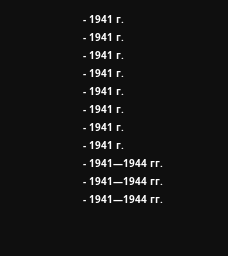- 1941 г.
- 1941 г.
- 1941 г.
- 1941 г.
- 1941 г.
- 1941 г.
- 1941 г.
- 1941 г.
- 1941—1944 гг.
- 1941—1944 гг.
- 1941—1944 гг.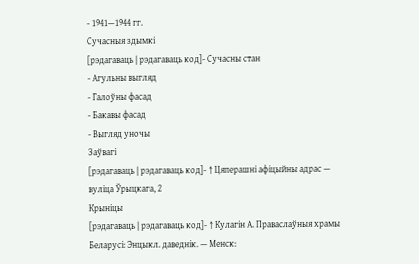- 1941—1944 гг.
Сучасныя здымкі
[рэдагаваць | рэдагаваць код]- Сучасны стан
- Агульны выгляд
- Галоўны фасад
- Бакавы фасад
- Выгляд уночы
Заўвагі
[рэдагаваць | рэдагаваць код]- ↑ Цяперашні афіцыйны адрас — вуліца Ўрыцкага, 2
Крыніцы
[рэдагаваць | рэдагаваць код]- ↑ Кулагін А. Праваслаўныя храмы Беларусі: Энцыкл. даведнік. — Менск: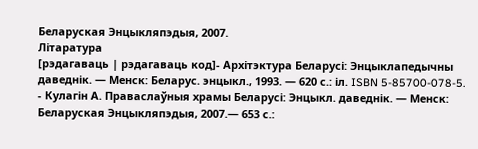Беларуская Энцыкляпэдыя, 2007.
Літаратура
[рэдагаваць | рэдагаваць код]- Архітэктура Беларусі: Энцыклапедычны даведнік. — Менск: Беларус. энцыкл., 1993. — 620 с.: іл. ISBN 5-85700-078-5.
- Кулагін А. Праваслаўныя храмы Беларусі: Энцыкл. даведнік. — Менск: Беларуская Энцыкляпэдыя, 2007.— 653 с.: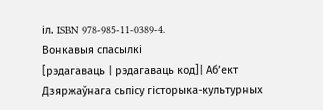іл. ISBN 978-985-11-0389-4.
Вонкавыя спасылкі
[рэдагаваць | рэдагаваць код]| Аб’ект Дзяржаўнага сьпісу гісторыка-культурных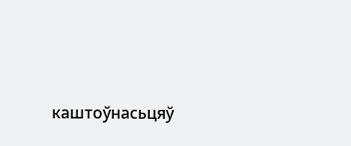каштоўнасьцяў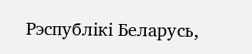Рэспублікі Беларусь,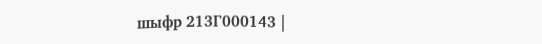шыфр 213Г000143 |